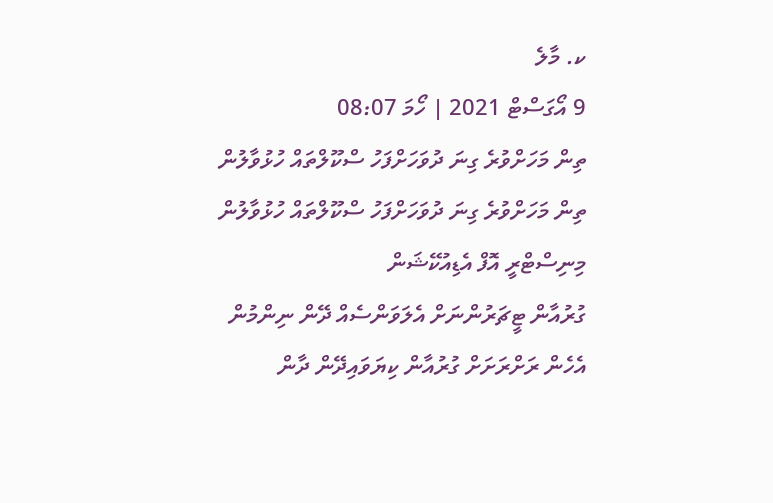ކ. މާލެ
9 އޯގަސްޓް 2021 | ހޯމަ 08:07
ތިން މަހަށްވުރެ ގިނަ ދުވަހަށްފަހު ސްކޫލްތައް ހުޅުވާލުން
ތިން މަހަށްވުރެ ގިނަ ދުވަހަށްފަހު ސްކޫލްތައް ހުޅުވާލުން
މިނިސްޓްރީ އޮފް އެޑިއުކޭޝަން
ގުރުއާން ޓީޗަރުންނަށް އެލަވަންސެއް ދޭން ނިންމުން
އެހެން ރަށްރަށަށް ގުރުއާން ކިޔަވައިދޭން ދާން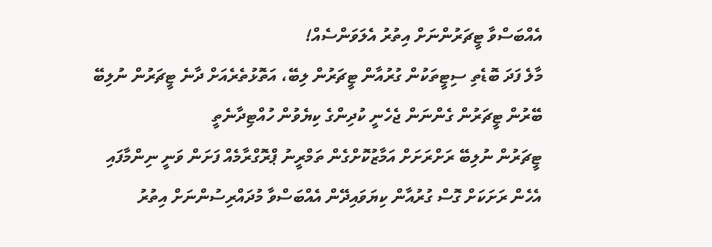އެއްބަސްވާ ޓީޗަރުންނަށް އިތުރު އެލަވަންސެއް!
މާލެ ފަދަ ބޮޑެތި ސިޓީތަކުން ގުރުއާން ޓީޗަރުން ލިބޭ، އަތޮޅުތެރެއަށް ދާނެ ޓީޗަރުން ނުލިބޭ
ބޭރުން ޓީޗަރުން ގެންނަން ޖެހެނީ ކުދިންގެ ކިޔެވުން ހުއްޓިދާނެތީ
ޓީޗަރުން ނުލިބޭ ރަށްރަށަށް އަމާޒުކޮށްގެން ތަމްރީނު ޕްރޮގްރާމެއް ފަށަން ވަނީ ނިންމާފައި
އެހެން ރަށަކަށް ގޮސް ގުރުއާން ކިޔަވައިދޭން އެއްބަސްވާ މުދައްރިސުންނަށް އިތުރު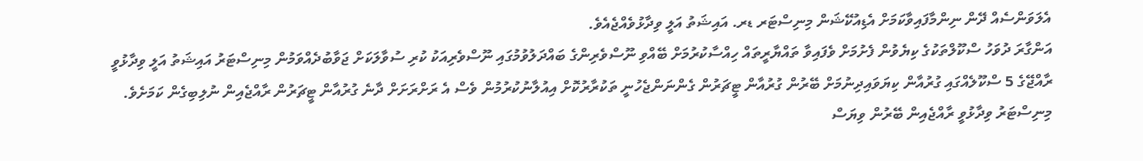އެލަވަންސެއް ދޭން ނިންމާފައިވާކަމަށް އެޑިއުކޭޝަން މިނިސްޓަރ ޑރ. އައިޝަތު އަލީ ވިދާޅުވެއްޖެއެވެ.
އަންގާރަ ދުވަހު ސްކޫލްތަކުގެ ކިޔެވުން ފެށުމަށް ވެފައިވާ ތައްޔާރީތައް ހިއްސާކުރުމަށް ބޭއްވި ނޫސްވެރިންގެ ބައްދަލުވުމުގައި ނޫސްވެރިއަކު ކުރި ސުވާލަކަށް ޖަވާބުދެއްވަމުން މިނިސްޓަރު އައިޝަތު އަލީ ވިދާޅުވީ ރާއްޖޭގެ 5 ސްކޫލެއްގައި ގުރުއާން ކިޔަވައިދިނުމަށް ބޭރުން ގުރުއާން ޓީޗަރުން ގެންނަންޖެހުނީ ތަކުރާރުކޮށް އިއުލާނުކުރުމުން ވެސް އެ ރަށްރަށަށް ދާނެ ގުރުއާން ޓީޗަރުން ރާއްޖެއިން ނުލިބިގެން ކަމަށެވެ. މިނިސްޓަރު ވިދާޅުވީ ރާއްޖެއިން ބޭރުން ވިޔަސް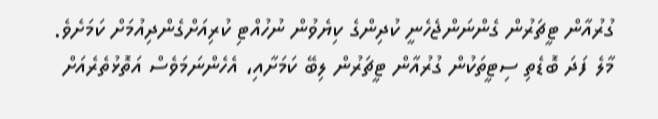ގުރުއާން ޓީޗަރުން ގެންނަންޖެހެނީ ކުދިންގެ ކިޔެވުން ނުހުއްޓި ކުރިއަށްގެންދިއުމަށް ކަމަށެވެ.
މާލެ ފަދަ ބޮޑެތި ސިޓީތަކުން ގުރުއާން ޓީޗަރުން ލިބޭ ކަމަށާއި، އެހެންނަމަވެސް އަތޮޅުތެރެއަށް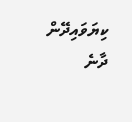ކިޔަވައިދޭން ދާނެ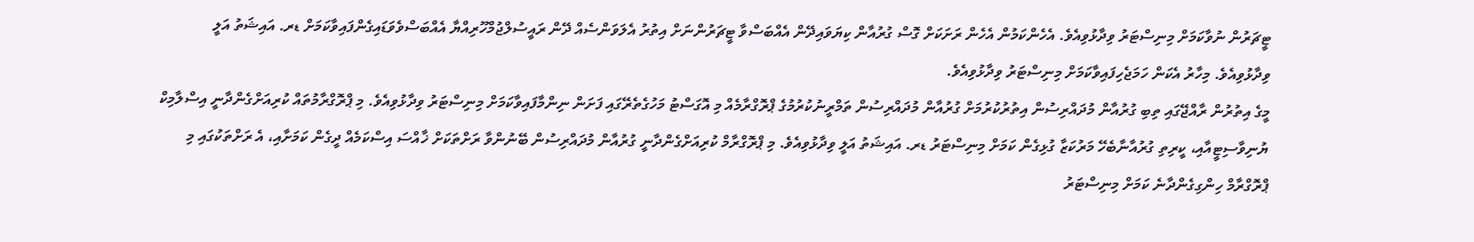ޓީޗަރުން ނުވާކަމަށް މިނިސްޓަރު ވިދާޅުވިއެވެ. އެހެންކަމުން އެހެން ރަށަކަށް ގޮސް ގުރުއާން ކިޔަވައިދޭން އެއްބަސްވާ ޓީޗަރުންނަށް އިތުރު އެލަވަންސެއް ދޭން ރައީސުލްޖުމްހޫރިއްޔާ އެއްބަސްވެވަޑައިގެންފައިވާކަމަށް ޑރ. އައިޝަތު އަލީ ވިދާޅުވިއެވެ. މިހާރު އެކަން ހަމަޖެހިފައިވާކަމަށް މިނިސްޓަރު ވިދާޅުވިއެވެ.
މީގެ އިތުރުން ރާއްޖޭގައި ތިބި ގުރުއާން މުދައްރިސުން އިތުރުކުރުމަށް ގުރުއާން މުދައްރިސުން ތަމްރީނުކުރުމުގެ ޕްރޮގްރާމެއް މި އޮގަސްޓު މަހުގެތެރޭގައި ފަށަން ނިންމާފައިވާކަމަށް މިނިސްޓަރު ވިދާޅުވިއެވެ. މި ޕްރޮގްރާމުތައް ކުރިއަށްގެންދާނީ އިސްލާމިކް ޔުނިވާސިޓީއާއި، ކީރިތި ގުރުއާނާބެހޭ މަރުކަޒާ ގުޅިގެން ކަމަށް މިނިސްޓަރު ޑރ. އައިޝަތު އަލީ ވިދާޅުވިއެވެ. މި ޕްރޮގްރާމް ކުރިއަށްގެންދާނީ ގުރުއާން މުދައްރިސުން ބޭނުންވާ ރަށްތަކަށް ޚާއްސަ އިސްކަމެއް ދީގެން ކަމަށާއި، އެ ރަށްތަކުގައި މި ޕްރޮގްރާމް ހިންގިގެންދާނެ ކަމަށް މިނިސްޓަރު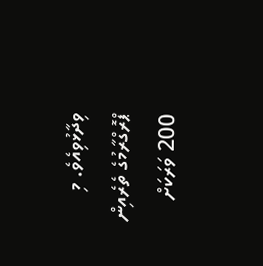ވިދާޅުވިއެވެ. މި ޕްރޮގްރާމުގެ ތެރެއިން 200 ވަރަކަށް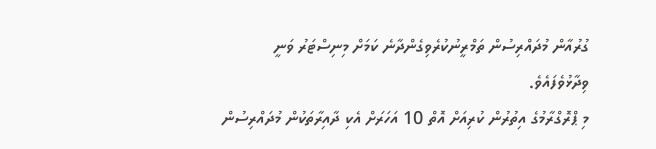ގުރުއާން މުދައްރިސުން ތަމްރީނުކުރެވިގެންދާނެ ކަމަށް މިނިސްޓަރު ވަނީ ވިދާޅުވެފައެވެ.
މި ޕްރޮގްރާމުގެ އިތުރުން ކުރިއަށް އޮތް 10 އަހަރަށް އެކި ދާއިރާތަކުން މުދައްރިސުން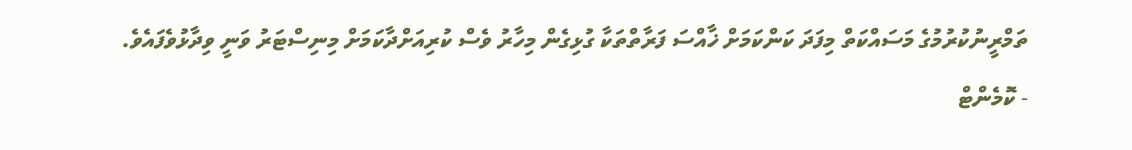ތަމްރީނުކުރުމުގެ މަސައްކަތް މިފަދަ ކަންކަމަށް ޚާއްސަ ފަރާތްތަކާ ގުޅިގެން މިހާރު ވެސް ކުރިއަށްދާކަމަށް މިނިސްޓަރު ވަނީ ވިދާޅުވެފައެވެ.
- ކޮމެންޓް